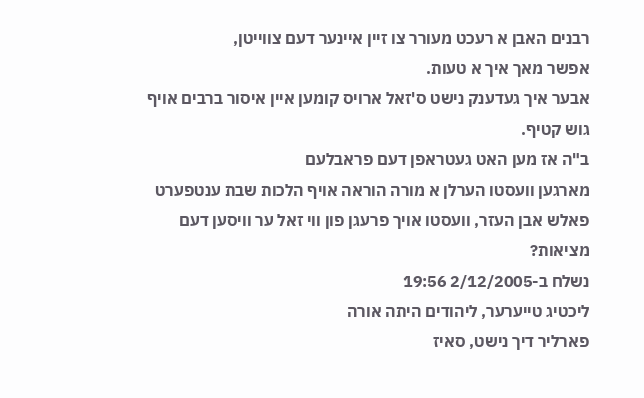רבנים האבן א רעכט מעורר צו זיין איינער דעם צווייטן,
אפשר מאך איך א טעות.
אבער איך געדענק נישט ס'זאל ארויס קומען איין איסור ברבים אויף גוש קטיף.
ב"ה אז מען האט געטראפן דעם פראבלעם
מארגען וועסטו הערלן א מורה הוראה אויף הלכות שבת ענטפערט פאלש אבן העזר, וועסטו אויך פרעגן פון ווי זאל ער וויסען דעם מציאות?
נשלח ב-2/12/2005 19:56
ליכטיג טייערער, ליהודים היתה אורה
פארליר דיך נישט, סאיז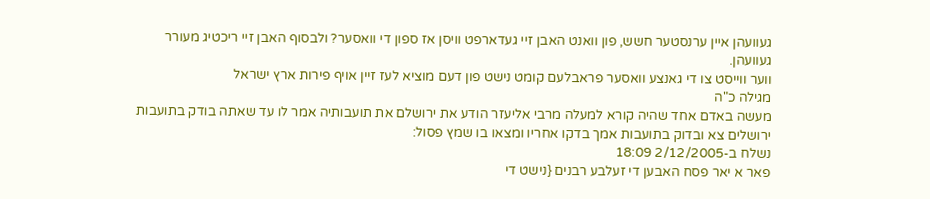געוועהן איין ערנסטער חשש, פון וואנט האבן זיי געדארפט וויסן אז ספון די וואסער? ולבסוף האבן זיי ריכטיג מעורר געוועהן.
ווער ווייסט צו די גאנצע וואסער פראבלעם קומט נישט פון דעם מוציא לעז זיין אויף פירות ארץ ישראל
מגילה כ"ה
מעשה באדם אחד שהיה קורא למעלה מרבי אליעזר הודע את ירושלם את תועבותיה אמר לו עד שאתה בודק בתועבות ירושלים צא ובדוק בתועבות אמך בדקו אחריו ומצאו בו שמץ פסול:
נשלח ב-2/12/2005 18:09
פאר א יאר פסח האבען די זעלבע רבנים {נישט די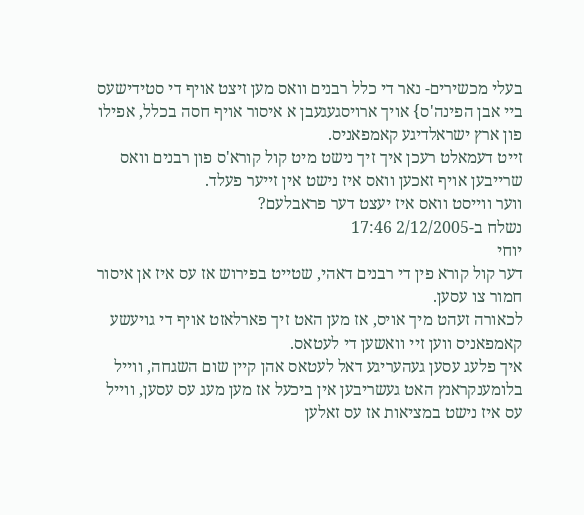בעלי מכשירים- נאר די כלל רבנים וואס מען זיצט אויף די סטידישעס ביי אבן הפינה'ס} אויך ארויסגעגעבן א איסור אויף חסה בכלל, אפילו פון ארץ ישראלדיגע קאמפאניס.
זייט דעמאלט רעכן איך זיך נישט מיט קול קורא'ס פון רבנים וואס שרייבען אויף זאכען וואס איז נישט אין זייער פעלד.
ווער ווייסט וואס איז יעצט דער פראבלעם?
נשלח ב-2/12/2005 17:46
יוחי
דער קול קורא פין די רבנים דאהי, שטייט בפירוש אז עס איז אן איסור חמור צו עסען.
לכאורה זעהט מיך אויס, אז מען האט זיך פארלאזט אויף די גויעשע קאמפאניס ווען זיי וואשען די לעטאס.
איך פלעג עסען געהעריגע דאל לעטאס אהן קיין שום השגחה, ווייל בלומענקראנץ האט געשריבען אין ביכעל אז מען מעג עס עסען, ווייל עס איז נישט במציאות אז עס זאלען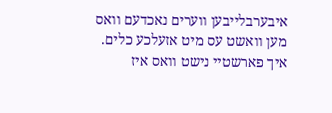איבערבלייבען ווערים נאכדעם וואס מען וואשט עס מיט אזעלכע כלים.
איך פארשטיי נישט וואס איז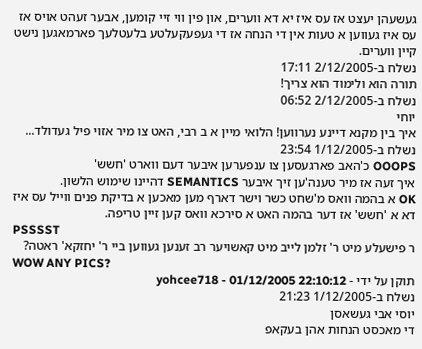געשעהן יעצט אז עס איז יא דא ווערים, און פין ווי זיי קומען, אבער זעהט אויס אז עס איז געווען א טעות אין די הנחה אז די געפעקעלטע בלעטלעך פארמאגען נישט קיין ווערים.
נשלח ב-2/12/2005 17:11
תורה הוא ולימוד הוא צריך!
נשלח ב-2/12/2005 06:52
יוחי
איך בין מקנא דיינע נערווען! הלואי מיין א ב רבי, האט צו מיר אזוי פיל געדולד...
נשלח ב-1/12/2005 23:54
OOOPS כ'האב פארגעסען צו ענפערען איבער דעם ווארט 'חשש'
איך זעה אז מיר טענה'ען זיך איבער SEMANTICS דהיינו שימוש הלשון.
OK א בהמה וואס מ'שחט כשר וישר דארף מען מאכען א בדיקת פנים ווייל עס איז דא א 'חשש' אז דער בהמה האט א סירכא וואס קען זיין טריפה.
PSSSST
ר פישעלע מיט ר' זלמן לייב מיט קאשויער רב זענען געווען ביי ר' יחזקא' ראטה?
WOW ANY PICS?
תוקן על ידי - yohcee718 - 01/12/2005 22:10:12
נשלח ב-1/12/2005 21:23
יוסי אבי געשאסן
די מאכסט הנחות אהן בעקאפ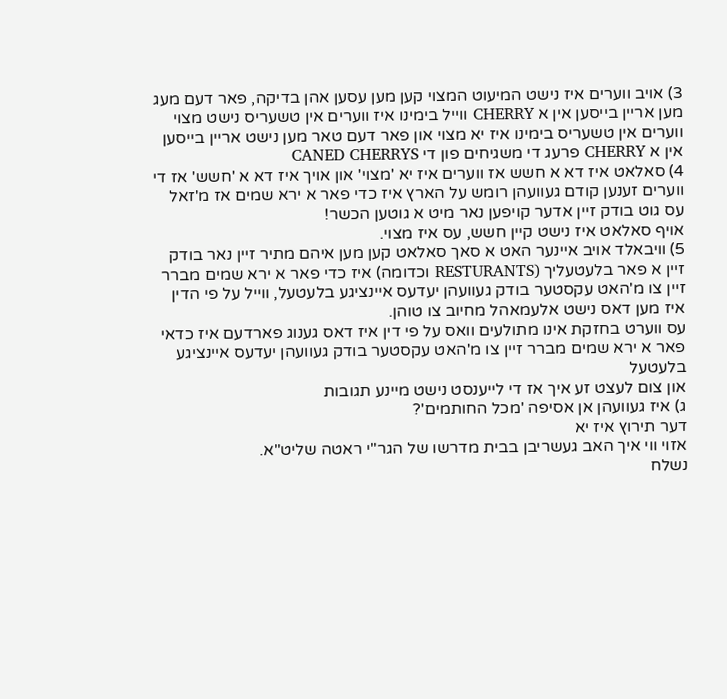3) אויב ווערים איז נישט המיעוט המצוי קען מען עסען אהן בדיקה, פאר דעם מעג מען אריין בייסען אין א CHERRY ווייל בימינו איז ווערים אין טשעריס נישט מצוי
ווערים אין טשעריס בימינו איז יא מצוי און פאר דעם טאר מען נישט אריין בייסען אין א CHERRY פרעג די משגיחים פון די CANED CHERRYS
4) סאלאט איז דא א חשש אז ווערים איז יא 'מצוי' און אויך איז דא א 'חשש' אז די ווערים זענען קודם געוועהן רומש על הארץ איז כדי פאר א ירא שמים אז מ'זאל עס גוט בודק זיין אדער קויפען נאר מיט א גוטען הכשר!
אויף סאלאט איז נישט קיין חשש, עס איז מצוי.
5) וויבאלד אויב איינער האט א סאך סאלאט קען מען איהם מתיר זיין נאר בודק זיין א פאר בלעטעליך (RESTURANTS וכדומה) איז כדי פאר א ירא שמים מברר זיין צו מ'האט עקסטער בודק געוועהן יעדעס איינציגע בלעטעל, ווייל על פי הדין איז מען דאס נישט אלעמאהל מחיוב צו טוהן.
עס ווערט בחזקת אינו מתולעים וואס על פי דין איז דאס גענוג פארדעם איז כדאי פאר א ירא שמים מברר זיין צו מ'האט עקסטער בודק געוועהן יעדעס איינציגע בלעטעל
און צום לעצט זע איך אז די לייענסט נישט מיינע תגובות
ג) איז געוועהן אן אסיפה 'מכל החותמים'?
דער תירוץ איז יא
אזוי ווי איך האב געשריבן בבית מדרשו של הגר"י ראטה שליט"א.
נשלח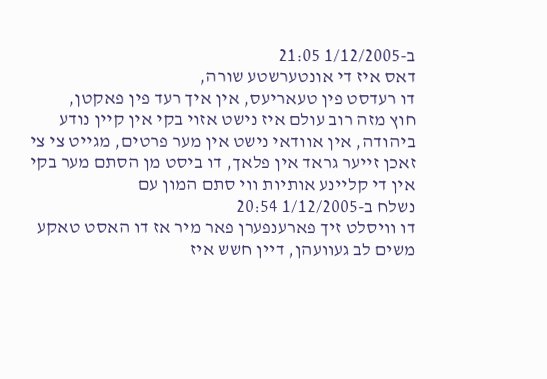ב-1/12/2005 21:05
דאס איז די אונטערשטע שורה,
דו רעדסט פין טעאריעס, אין איך רעד פין פאקטן,
חוץ מזה רוב עולם איז נישט אזוי בקי אין קיין נודע ביהודה, אין אוודאי נישט אין מער פרטים, מגייט צי צי זאכן זייער גראד אין פלאך, דו ביסט מן הסתם מער בקי אין די קליינע אותיות ווי סתם המון עם
נשלח ב-1/12/2005 20:54
דו וויסלט זיך פארענפערן פאר מיר אז דו האסט טאקע משים לב געוועהן, דיין חשש איז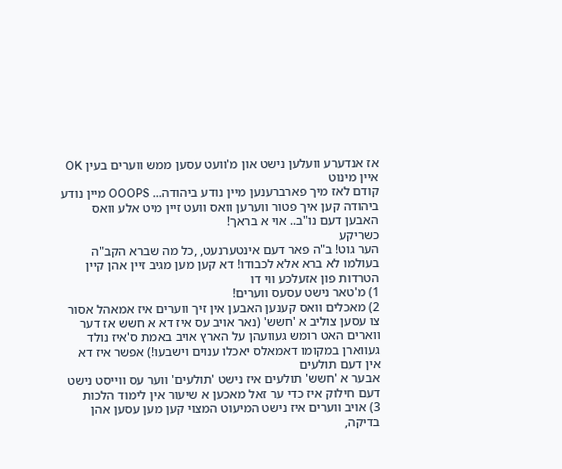אז אנדערע וועלען נישט און מ'וועט עסען ממש ווערים בעין OK
איין מינוט
קודם לאז מיך פארברענען מיין נודע ביהודה... OOOPS מיין נודע ביהודה קען איך פטור ווערען וואס וועט זיין מיט אלע וואס האבען דעם נו"ב.. אוי א בראך!
כשריקע
הער גוט! ב"ה פאר דעם אינטערנעט, ,כל מה שברא הקב"ה בעולמו לא ברא אלא לכבודו! דא קען מען מגיב זיין אהן קיין הטרדות פון אזעלכע ווי דו
1) מ'טאר נישט עסעס ווערים!
2) מאכלים וואס קענען האבען אין זיך ווערים איז אמאהל אסור צו עסען צוליב א 'חשש' (נאר אויב עס איז דא א חשש אז דער ווארים האט רומש געוועהן על הארץ אויב באמת ס'איז נולד געווארן במקומו דאמאלס יאכלו ענוים וישבעו!) אפשר איז דא אין דעם תולעים
אבער א 'חשש' תולעים איז נישט 'תולעים' ווער עס ווייסט נישט דעם חילוק איז כדי ער זאל מאכען א שיעור אין לימוד הלכות
3) אויב ווערים איז נישט המיעוט המצוי קען מען עסען אהן בדיקה,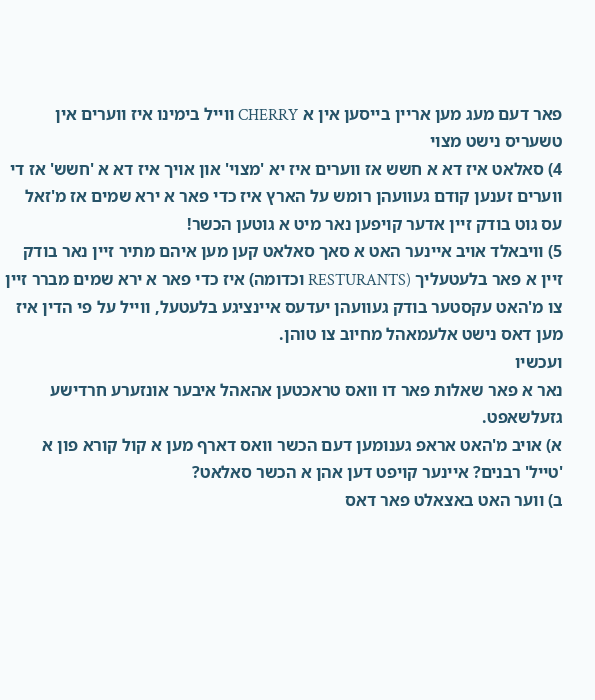פאר דעם מעג מען אריין בייסען אין א CHERRY ווייל בימינו איז ווערים אין טשעריס נישט מצוי
4) סאלאט איז דא א חשש אז ווערים איז יא 'מצוי' און אויך איז דא א 'חשש' אז די ווערים זענען קודם געוועהן רומש על הארץ איז כדי פאר א ירא שמים אז מ'זאל עס גוט בודק זיין אדער קויפען נאר מיט א גוטען הכשר!
5) וויבאלד אויב איינער האט א סאך סאלאט קען מען איהם מתיר זיין נאר בודק זיין א פאר בלעטעליך (RESTURANTS וכדומה) איז כדי פאר א ירא שמים מברר זיין צו מ'האט עקסטער בודק געוועהן יעדעס איינציגע בלעטעל, ווייל על פי הדין איז מען דאס נישט אלעמאהל מחיוב צו טוהן.
ועכשיו
נאר א פאר שאלות פאר דו וואס טראכטען אהאהל איבער אונזערע חרדישע גזעלשאפט.
א) אויב מ'האט אראפ גענומען דעם הכשר וואס דארף מען א קול קורא פון א 'טייל' רבנים? איינער קויפט דען אהן א הכשר סאלאט?
ב) ווער האט באצאלט פאר דאס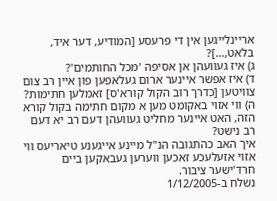אריינלייגען אין די פרעסע [המודיע, דער איד, בלאט,...]?
ג) איז געוועהן אן אסיפה 'מכל החותמים'?
ד) איז אפשר איינער ארום געלאפען פון איין רב צום צוויטען [כדרך רוב הקול קורא'ס] זאמלען חתימות?
ה) ווי אזוי באקומט מען א מקום חתימה בקול קורא הזה, האט איינער מחליט געוועהן דעם רב יא דעם רב נישט?
איך האב כהתגובה הנ"ל מיינע אייגענע טיאריעס ווי אזוי אזעלעכע זאכען ווערען געבאקען ביים חרד'ישער ציבור.
נשלח ב-1/12/2005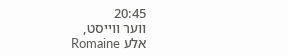20:45
ווער ווייסט,
אלע Romaine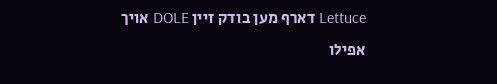Lettuce דארף מען בודק זיין DOLE אויך אפילו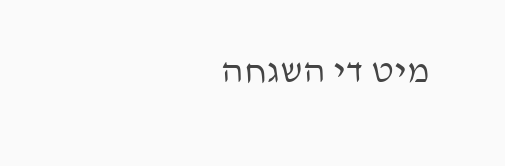מיט די השגחה